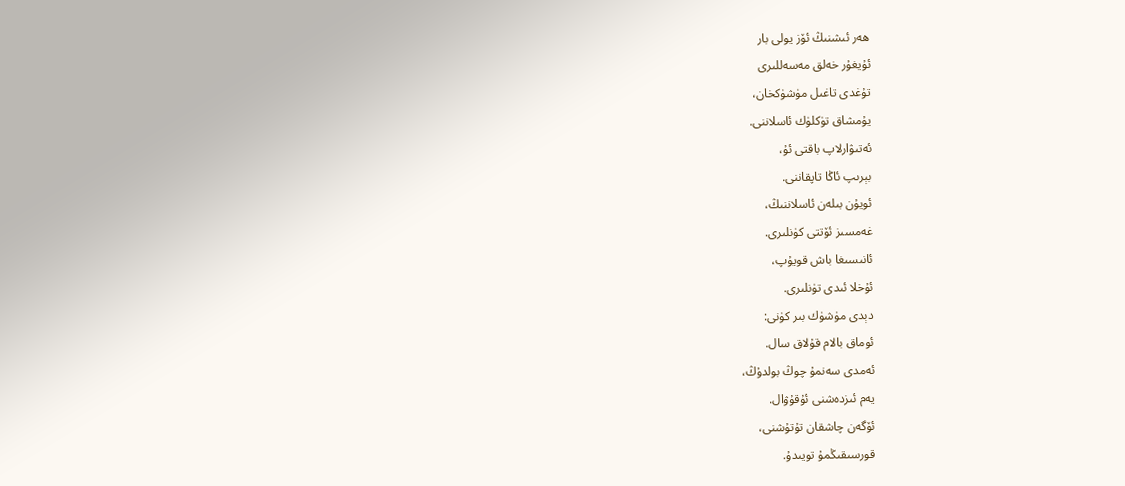ھەر ئىشنىڭ ئۆز يولى بار
ئۇيغۇر خەلق مەسەللىرى
تۇغدى تاغىل مۈشۈكخان،
يۇمشاق تۈكلۈك ئاسلاننى.
ئەتىۋارلاپ باقتى ئۇ،
بېرىپ ئاڭا تاپقاننى.
ئويۇن بىلەن ئاسلاننىڭ،
غەمسىز ئۆتتى كۈنلىرى.
ئانىسىغا باش قويۇپ،
ئۇخلا ئىدى تۈنلىرى.
دېدى مۈشۈك بىر كۈنى:
ئوماق بالام قۇلاق سال.
ئەمدى سەنمۇ چوڭ بولدۇڭ،
يەم ئىزدەشنى ئۇقۇۋال.
ئۆگەن چاشقان تۇتۇشنى،
قورسىقىڭمۇ تويىدۇ.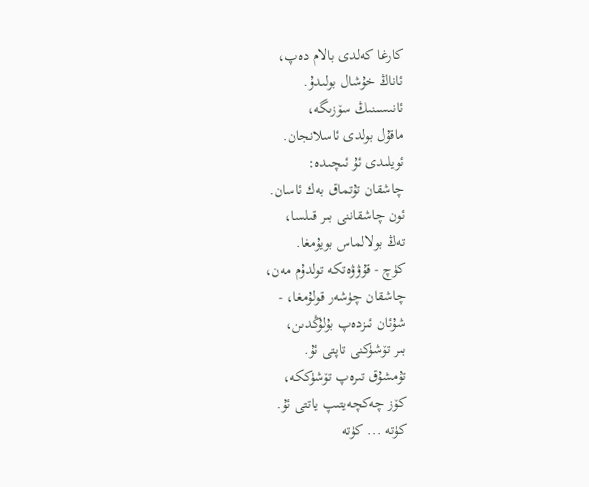كارغا كەلدى بالام دەپ،
ئاناڭ خۇشال بولىدۇ.
ئانىسىنىڭ سۆزىگە،
ماقۇل بولدى ئاسلانجان.
ئويلىدى ئۇ ئىچىدە:
چاشقان تۇتماق بەك ئاسان.
ئون چاشقاننى بىر قىلسا،
تەڭ بولالماس بويۇمغا.
كۈچ - قۇۋۋەتكە تولدۇم مەن،
چاشقان چۈشەر قولۇمغا، -
شۇئان ئىزدەپ بۇلۇڭدىن،
بىر تۆشۈكنى تاپتى ئۇ.
تۇمشۇق تىرەپ تۆشۈككە،
كۆز چەكچەيتىپ ياتتى ئۇ.
كۈتە ... كۈتە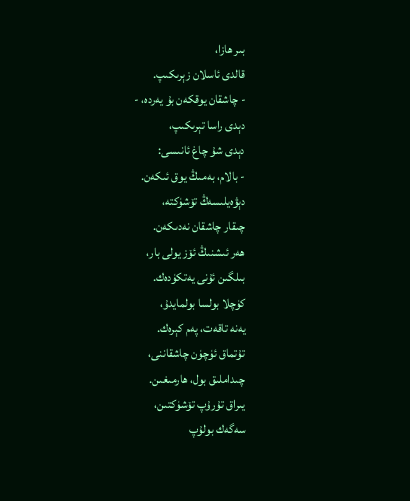بىر ھازا،
قالدى ئاسلان زېرىكىپ.
- چاشقان يوقكەن بۇ يەردە، -
دېدى راسا تېرىكىپ،
دېدى شۇ چاغ ئانىسى:
- بالام، بەمىڭ يوق ئىكەن.
دېۋەيلىسەڭ تۆشۈكتە،
چىقار چاشقان نەدىكەن.
ھەر ئىشنىڭ ئۆز يولى بار،
بىلگىن ئۇنى يەتكۈدەك.
كۈچلا بولسا بولمايدۇ،
يەنە تاقەت، پەم كېرەك.
تۇتماق ئۈچۈن چاشقاننى،
چىداملىق بول، ھارمىغىن.
يىراق تۇرۇپ تۆشۈكتىن،
سەگەك بولۇپ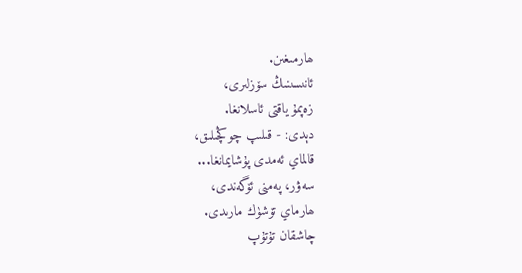ھارمىغىن.
ئانىسىنىڭ سۆزلىرى،
زەپمۇ ياقتى ئاسلانغا.
دېدى: - قىلىپ چوڭچىلىق،
قالماي ئەمدى پۇشايمانغا...
سەۋر، پەمنى ئۆگەندى،
ھارماي تۆشۈك مارىدى.
چاشقان تۇتۇپ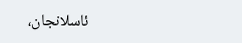ئاسلانجان،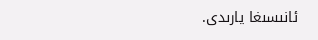ئانىسىغا يارىدى.